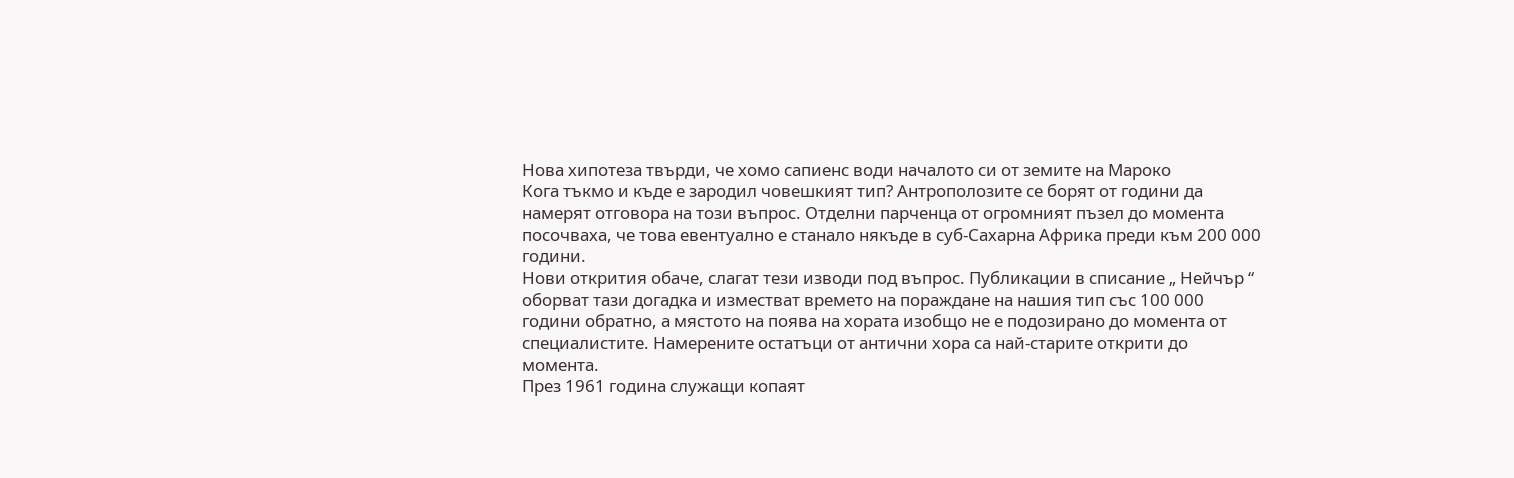Нова хипотеза твърди, че хомо сапиенс води началото си от земите на Мароко
Кога тъкмо и къде е зародил човешкият тип? Антрополозите се борят от години да намерят отговора на този въпрос. Отделни парченца от огромният пъзел до момента посочваха, че това евентуално е станало някъде в суб-Сахарна Африка преди към 200 000 години.
Нови открития обаче, слагат тези изводи под въпрос. Публикации в списание „ Нейчър “ оборват тази догадка и изместват времето на пораждане на нашия тип със 100 000 години обратно, а мястото на поява на хората изобщо не е подозирано до момента от специалистите. Намерените остатъци от антични хора са най-старите открити до момента.
През 1961 година служащи копаят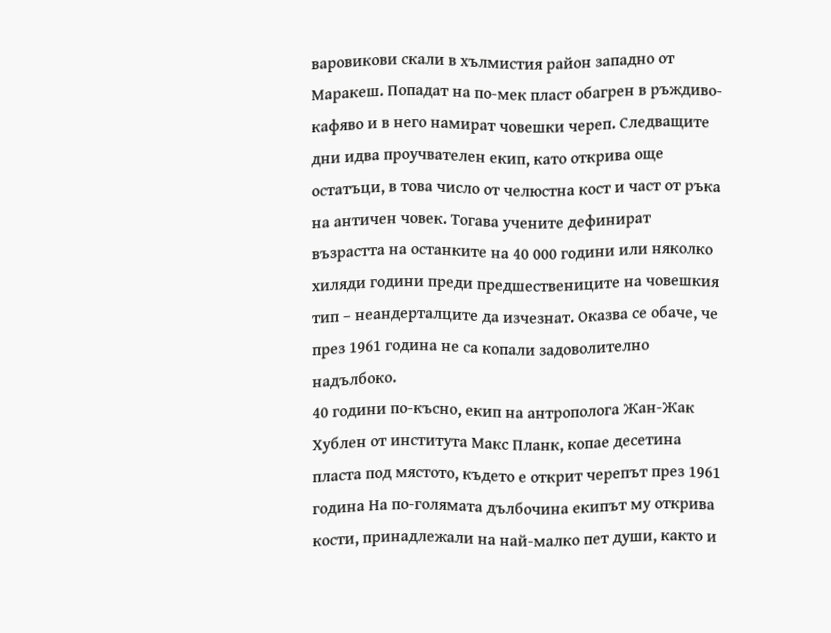варовикови скали в хълмистия район западно от Маракеш. Попадат на по-мек пласт обагрен в ръждиво-кафяво и в него намират човешки череп. Следващите дни идва проучвателен екип, като открива още остатъци, в това число от челюстна кост и част от ръка на античен човек. Тогава учените дефинират възрастта на останките на 40 000 години или няколко хиляди години преди предшествениците на човешкия тип – неандерталците да изчезнат. Оказва се обаче, че през 1961 година не са копали задоволително надълбоко.
40 години по-късно, екип на антрополога Жан-Жак Хублен от института Макс Планк, копае десетина пласта под мястото, където е открит черепът през 1961 година На по-голямата дълбочина екипът му открива кости, принадлежали на най-малко пет души, както и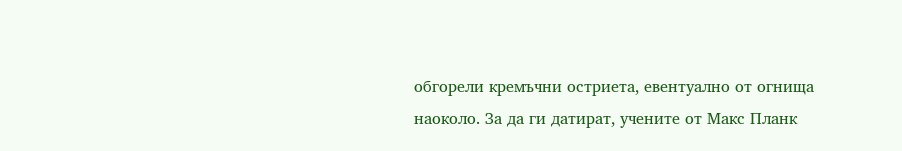обгорели кремъчни остриета, евентуално от огнища наоколо. За да ги датират, учените от Макс Планк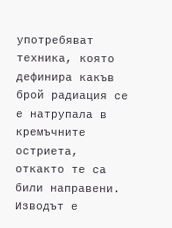употребяват техника, която дефинира какъв брой радиация се е натрупала в кремъчните остриета, откакто те са били направени. Изводът е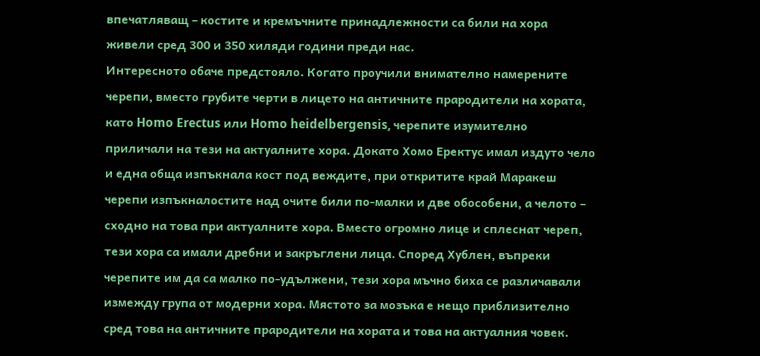впечатляващ – костите и кремъчните принадлежности са били на хора живели сред 300 и 350 хиляди години преди нас.
Интересното обаче предстояло. Когато проучили внимателно намерените черепи, вместо грубите черти в лицето на античните прародители на хората, като Homo Erectus или Homo heidelbergensis, черепите изумително приличали на тези на актуалните хора. Докато Хомо Еректус имал издуто чело и една обща изпъкнала кост под веждите, при откритите край Маракеш черепи изпъкналостите над очите били по-малки и две обособени, а челото – сходно на това при актуалните хора. Вместо огромно лице и сплеснат череп, тези хора са имали дребни и закръглени лица. Според Хублен, въпреки черепите им да са малко по-удължени, тези хора мъчно биха се различавали измежду група от модерни хора. Мястото за мозъка е нещо приблизително сред това на античните прародители на хората и това на актуалния човек.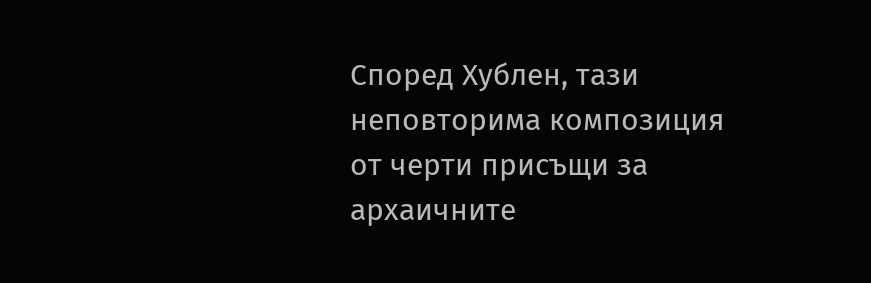Според Хублен, тази неповторима композиция от черти присъщи за архаичните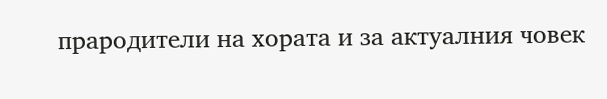прародители на хората и за актуалния човек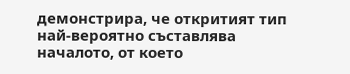демонстрира, че откритият тип най-вероятно съставлява началото, от което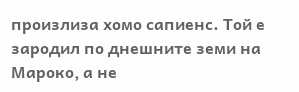произлиза хомо сапиенс. Той е зародил по днешните земи на Мароко, а не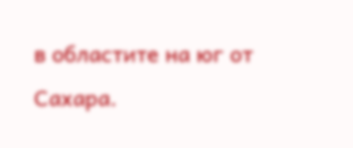в областите на юг от Сахара.